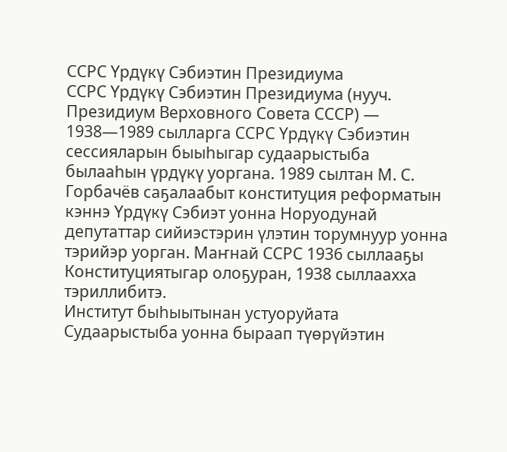ССРС Үрдүкү Сэбиэтин Президиума
ССРС Үрдүкү Сэбиэтин Президиума (нууч. Президиум Верховного Совета СССР) — 1938—1989 сылларга ССРС Үрдүкү Сэбиэтин сессияларын быыһыгар судаарыстыба былааһын үрдүкү уоргана. 1989 сылтан М. С. Горбачёв саҕалаабыт конституция реформатын кэннэ Үрдүкү Сэбиэт уонна Норуодунай депутаттар сийиэстэрин үлэтин торумнуур уонна тэрийэр уорган. Маҥнай ССРС 1936 сыллааҕы Конституциятыгар олоҕуран, 1938 сыллаахха тэриллибитэ.
Институт быһыытынан устуоруйата
Судаарыстыба уонна быраап түөрүйэтин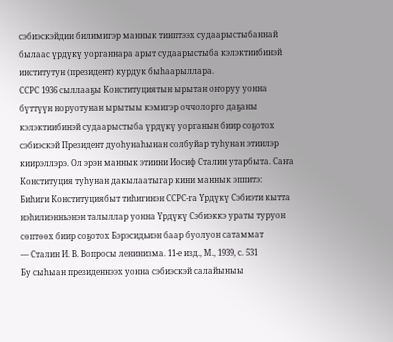сэбиэскэйдии билимигэр маннык тииптээх судаарыстыбаннай былаас үрдүкү уорганнара арыт судаарыстыба кэлэктиибинэй институтун (президент) курдук быһаарыллара.
ССРС 1936 сыллааҕы Конституциятын ырытан оҥоруу уонна бүттүүн норуотунан ырытыы кэмигэр оччолорго даҕаны кэлэктиибинэй судаарыстыба үрдүкү уорганын биир соҕотох сэбиэскэй Президент дуоһунаһынан солбуйар туһунан этиилэр киирэллэрэ. Ол эрэн маннык этиини Иосиф Сталин утарбыта. Саҥа Конституция туһунан дакылаатыгар кини маннык эппитэ:
Биһиги Конституциябыт тиһигинэн ССРС-га Үрдүкү Сэбиэти кытта нэһилиэнньэнэн талыллар уонна Үрдүкү Сэбиэккэ ураты туруон сөптөөх биир соҕотох Бэрэсидьиэн баар буолуон сатаммат
— Сталин И. В. Вопросы ленинизма. 11-е изд., М., 1939, с. 531
Бу сыһыан президеннээх уонна сэбиэскэй салайыныы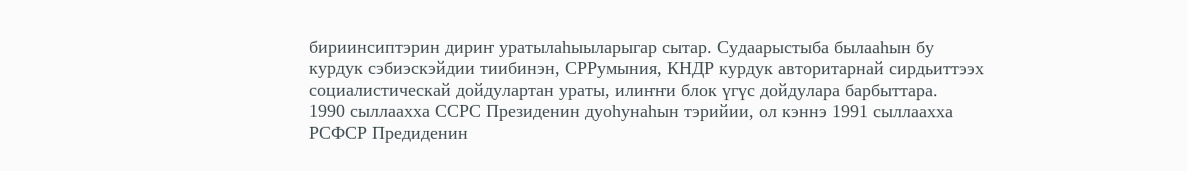бириинсиптэрин дириҥ уратылаһыыларыгар сытар. Судаарыстыба былааһын бу курдук сэбиэскэйдии тиибинэн, СРРумыния, КНДР курдук авторитарнай сирдьиттээх социалистическай дойдулартан ураты, илиҥҥи блок үгүс дойдулара барбыттара.
1990 сыллаахха ССРС Президенин дуоһунаһын тэрийии, ол кэннэ 1991 сыллаахха РСФСР Предиденин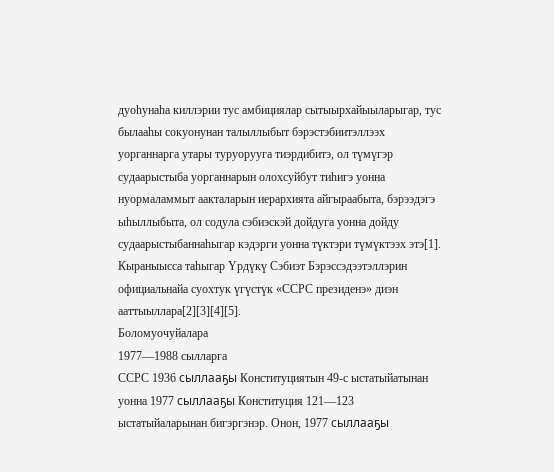дуоһунаһа киллэрии тус амбициялар сытыырхайыыларыгар, тус былааһы сокуонунан талыллыбыт бэрэстэбиитэллээх уорганнарга утары туруорууга тиэрдибитэ, ол түмүгэр судаарыстыба уорганнарын олохсуйбут тиһигэ уонна нуормаламмыт аакталарын иерархията айгыраабыта, бэрээдэгэ ыһыллыбыта, ол содула сэбиэскэй дойдуга уонна дойду судаарыстыбаннаһыгар кэдэрги уонна түктэри түмүктээх этэ[1].
Кыраныысса таһыгар Үрдүкү Сэбиэт Бэрэссэдээтэллэрин официальнайа суохтук үгүстүк «ССРС президенэ» диэн ааттыыллара[2][3][4][5].
Боломуочуйалара
1977—1988 сылларга
ССРС 1936 сыллааҕы Конституциятын 49-с ыстатыйатынан уонна 1977 сыллааҕы Конституция 121—123 ыстатыйаларынан бигэргэнэр. Онон, 1977 сыллааҕы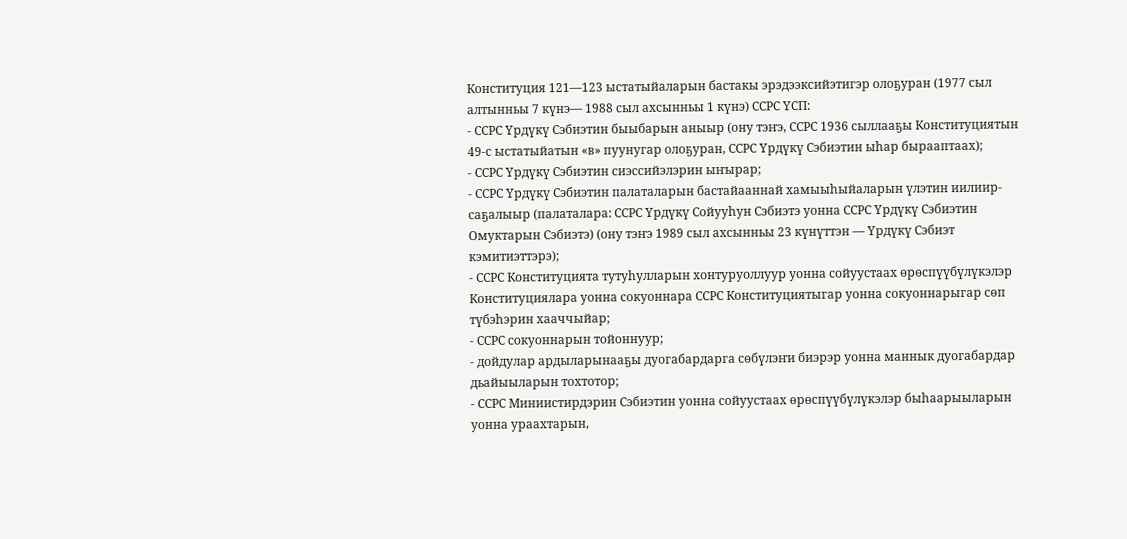Конституция 121—123 ыстатыйаларын бастакы эрэдээксийэтигэр олоҕуран (1977 сыл алтынньы 7 күнэ— 1988 сыл ахсынньы 1 күнэ) ССРС ҮСП:
- ССРС Үрдүкү Сэбиэтин быыбарын аныыр (ону тэҥэ, ССРС 1936 сыллааҕы Конституциятын 49-с ыстатыйатын «в» пуунугар олоҕуран, ССРС Үрдүкү Сэбиэтин ыһар бырааптаах);
- ССРС Үрдүкү Сэбиэтин сиэссийэлэрин ыҥырар;
- ССРС Үрдүкү Сэбиэтин палаталарын бастайааннай хамыыһыйаларын үлэтин иилиир-саҕалыыр (палаталара: ССРС Үрдүкү Сойууһун Сэбиэтэ уонна ССРС Үрдүкү Сэбиэтин Омуктарын Сэбиэтэ) (ону тэҥэ 1989 сыл ахсынньы 23 күнүттэн — Үрдүкү Сэбиэт кэмитиэттэрэ);
- ССРС Конституцията тутуһулларын хонтуруоллуур уонна сойуустаах өрөспүүбүлүкэлэр Конституциялара уонна сокуоннара ССРС Конституциятыгар уонна сокуоннарыгар сөп түбэһэрин хааччыйар;
- ССРС сокуоннарын тойоннуур;
- дойдулар ардыларынааҕы дуогабардарга сөбүлэҥи биэрэр уонна маннык дуогабардар дьайыыларын тохтотор;
- ССРС Миниистирдэрин Сэбиэтин уонна сойуустаах өрөспүүбүлүкэлэр быһаарыыларын уонна ураахтарын,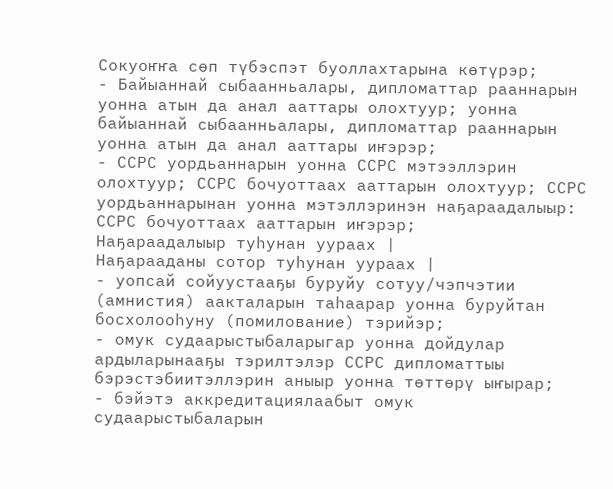Сокуоҥҥа сөп түбэспэт буоллахтарына көтүрэр;
- Байыаннай сыбаанньалары, дипломаттар рааннарын уонна атын да анал ааттары олохтуур; уонна байыаннай сыбаанньалары, дипломаттар рааннарын уонна атын да анал ааттары иҥэрэр;
- ССРС уордьаннарын уонна ССРС мэтээллэрин олохтуур; ССРС бочуоттаах ааттарын олохтуур; ССРС уордьаннарынан уонна мэтэллэринэн наҕараадалыыр: ССРС бочуоттаах ааттарын иҥэрэр;
Наҕараадалыыр туһунан уураах |
Наҕарааданы сотор туһунан уураах |
- уопсай сойуустааҕы буруйу сотуу/чэпчэтии (амнистия) аакталарын таһаарар уонна буруйтан босхолооһуну (помилование) тэрийэр;
- омук судаарыстыбаларыгар уонна дойдулар ардыларынааҕы тэрилтэлэр ССРС дипломаттыы бэрэстэбиитэллэрин аныыр уонна төттөрү ыҥырар;
- бэйэтэ аккредитациялаабыт омук судаарыстыбаларын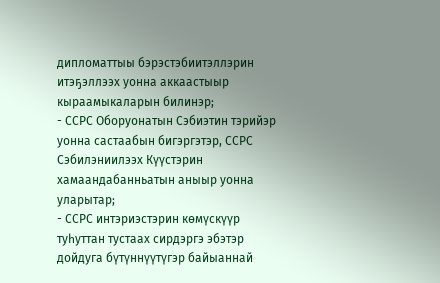дипломаттыы бэрэстэбиитэллэрин итэҕэллээх уонна аккаастыыр кыраамыкаларын билинэр;
- ССРС Оборуонатын Сэбиэтин тэрийэр уонна састаабын бигэргэтэр, ССРС Сэбилэниилээх Күүстэрин хамаандабанньатын аныыр уонна уларытар;
- ССРС интэриэстэрин көмүскүүр туһуттан тустаах сирдэргэ эбэтэр дойдуга бүтүннүүтүгэр байыаннай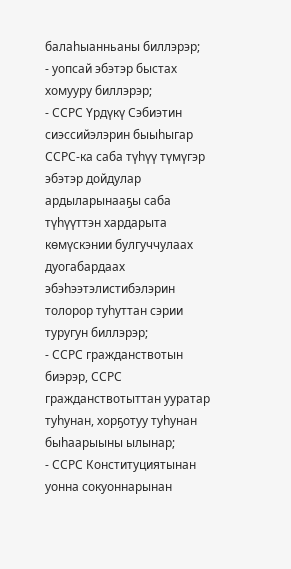балаһыанньаны биллэрэр;
- уопсай эбэтэр быстах хомууру биллэрэр;
- ССРС Үрдүкү Сэбиэтин сиэссийэлэрин быыһыгар ССРС-ка саба түһүү түмүгэр эбэтэр дойдулар ардыларынааҕы саба түһүүттэн хардарыта көмүскэнии булгуччулаах дуогабардаах эбэһээтэлистибэлэрин толорор туһуттан сэрии туругун биллэрэр;
- ССРС гражданствотын биэрэр, ССРС гражданствотыттан ууратар туһунан, хорҕотуу туһунан быһаарыыны ылынар;
- ССРС Конституциятынан уонна сокуоннарынан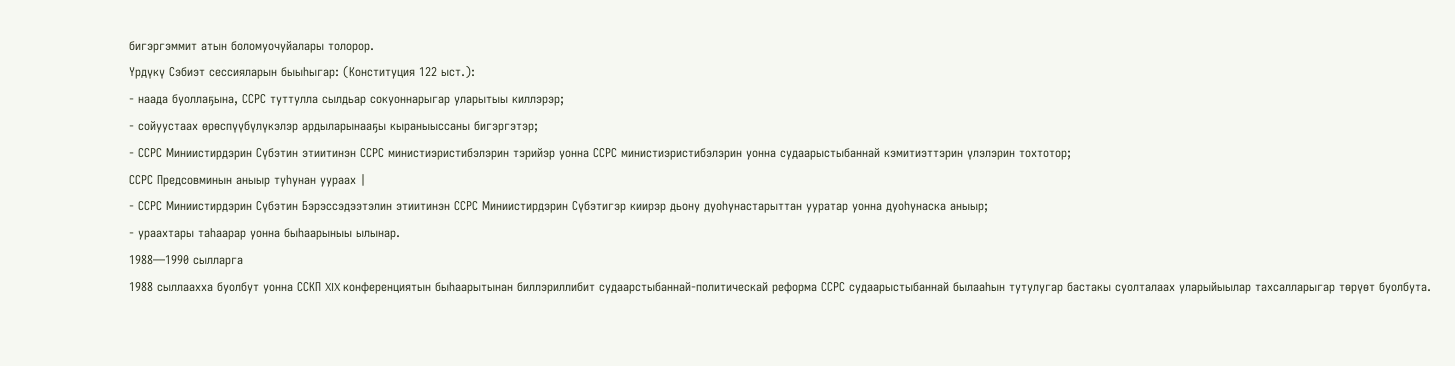бигэргэммит атын боломуочуйалары толорор.
Үрдүкү Сэбиэт сессияларын быыһыгар: (Конституция 122 ыст.):
- наада буоллаҕына, ССРС туттулла сылдьар сокуоннарыгар уларытыы киллэрэр;
- сойуустаах өрөспүүбүлүкэлэр ардыларынааҕы кыраныыссаны бигэргэтэр;
- ССРС Миниистирдэрин Сүбэтин этиитинэн ССРС министиэристибэлэрин тэрийэр уонна ССРС министиэристибэлэрин уонна судаарыстыбаннай кэмитиэттэрин үлэлэрин тохтотор;
ССРС Предсовминын аныыр туһунан уураах |
- ССРС Миниистирдэрин Сүбэтин Бэрэссэдээтэлин этиитинэн ССРС Миниистирдэрин Сүбэтигэр киирэр дьону дуоһунастарыттан ууратар уонна дуоһунаска аныыр;
- ураахтары таһаарар уонна быһаарыныы ылынар.
1988—1990 сылларга
1988 сыллаахха буолбут уонна ССКП XIX конференциятын быһаарытынан биллэриллибит судаарстыбаннай-политическай реформа ССРС судаарыстыбаннай былааһын тутулугар бастакы суолталаах уларыйыылар тахсалларыгар төрүөт буолбута.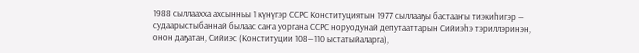1988 сыллаахха ахсынньы 1 күнүгэр ССРС Конституциятын 1977 сыллааҕы бастааҥы тиэкиһигэр — судаарыстыбаннай былаас саҥа уоргана ССРС норуодунай депутааттарын Сийиэһэ тэриллэринэн, онон даҕатан, Сийиэс (Конституции 108—110 ыстатыйаларга),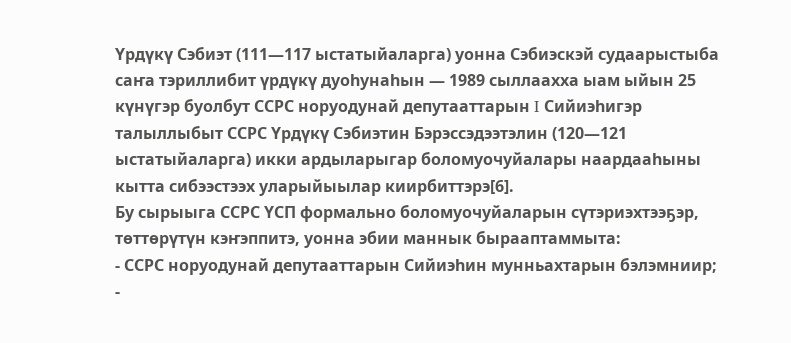Үрдүкү Сэбиэт (111—117 ыстатыйаларга) уонна Сэбиэскэй судаарыстыба саҥа тэриллибит үрдүкү дуоһунаһын — 1989 сыллаахха ыам ыйын 25 күнүгэр буолбут ССРС норуодунай депутааттарын I Сийиэһигэр талыллыбыт ССРС Үрдүкү Сэбиэтин Бэрэссэдээтэлин (120—121 ыстатыйаларга) икки ардыларыгар боломуочуйалары наардааһыны кытта сибээстээх уларыйыылар киирбиттэрэ[6].
Бу сырыыга ССРС ҮСП формально боломуочуйаларын сүтэриэхтээҕэр, төттөрүтүн кэҥэппитэ, уонна эбии маннык бырааптаммыта:
- ССРС норуодунай депутааттарын Сийиэһин мунньахтарын бэлэмниир;
-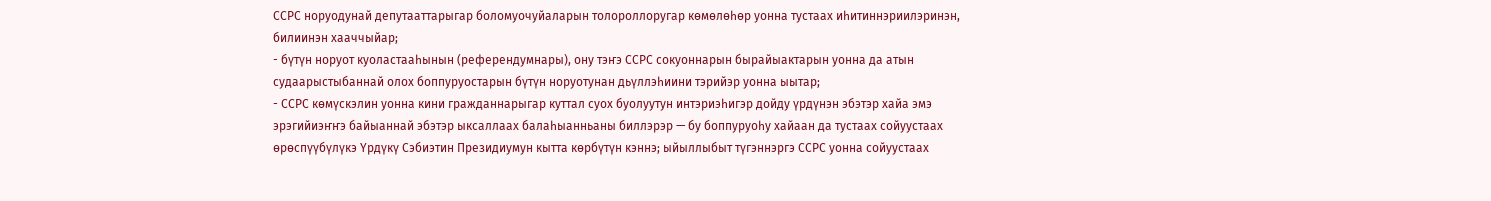ССРС норуодунай депутааттарыгар боломуочуйаларын толороллоругар көмөлөһөр уонна тустаах иһитиннэриилэринэн, билиинэн хааччыйар;
- бүтүн норуот куоластааһынын (референдумнары), ону тэҥэ ССРС сокуоннарын бырайыактарын уонна да атын судаарыстыбаннай олох боппуруостарын бүтүн норуотунан дьүллэһиини тэрийэр уонна ыытар;
- ССРС көмүскэлин уонна кини гражданнарыгар куттал суох буолуутун интэриэһигэр дойду үрдүнэн эбэтэр хайа эмэ эрэгийиэҥҥэ байыаннай эбэтэр ыксаллаах балаһыанньаны биллэрэр — бу боппуруоһу хайаан да тустаах сойуустаах өрөспүүбүлүкэ Үрдүкү Сэбиэтин Президиумун кытта көрбүтүн кэннэ; ыйыллыбыт түгэннэргэ ССРС уонна сойуустаах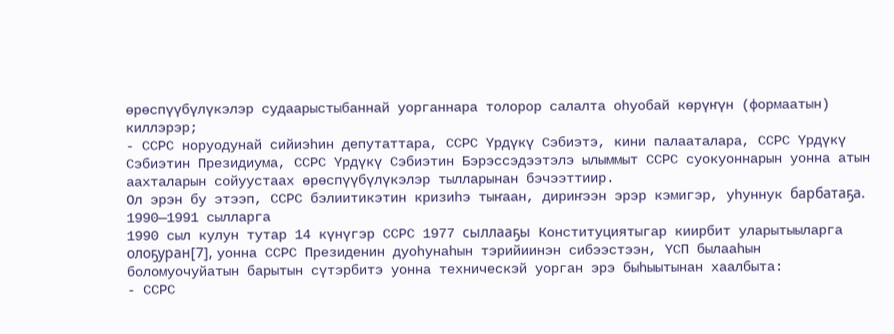өрөспүүбүлүкэлэр судаарыстыбаннай уорганнара толорор салалта оһуобай көрүҥүн (формаатын) киллэрэр;
- ССРС норуодунай сийиэһин депутаттара, ССРС Үрдүкү Сэбиэтэ, кини палааталара, ССРС Үрдүкү Сэбиэтин Президиума, ССРС Үрдүкү Сэбиэтин Бэрэссэдээтэлэ ылыммыт ССРС суокуоннарын уонна атын аахталарын сойуустаах өрөспүүбүлүкэлэр тылларынан бэчээттиир.
Ол эрэн бу этээп, ССРС бэлиитикэтин кризиһэ тыҥаан, дириҥээн эрэр кэмигэр, уһуннук барбатаҕа.
1990—1991 сылларга
1990 сыл кулун тутар 14 күнүгэр ССРС 1977 сыллааҕы Конституциятыгар киирбит уларытыыларга олоҕуран[7], уонна ССРС Президенин дуоһунаһын тэрийиинэн сибээстээн, ҮСП былааһын боломуочуйатын барытын сүтэрбитэ уонна техническэй уорган эрэ быһыытынан хаалбыта:
- ССРС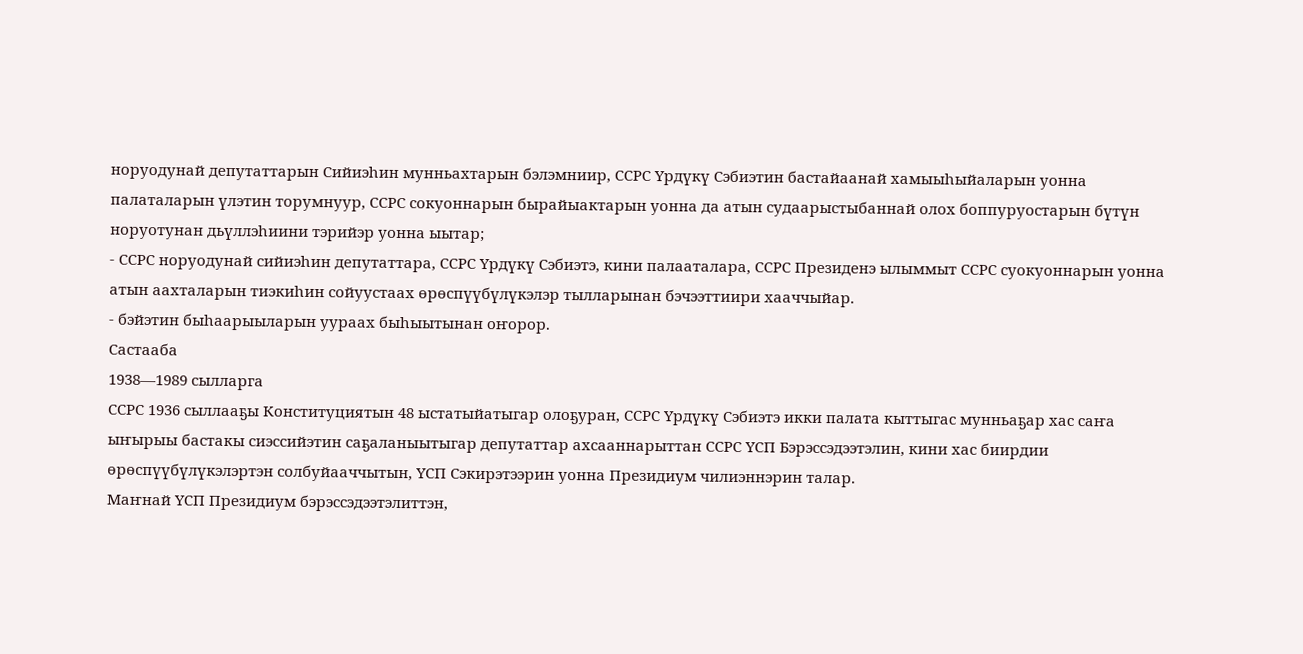норуодунай депутаттарын Сийиэһин мунньахтарын бэлэмниир, ССРС Үрдүкү Сэбиэтин бастайаанай хамыыһыйаларын уонна палаталарын үлэтин торумнуур, ССРС сокуоннарын бырайыактарын уонна да атын судаарыстыбаннай олох боппуруостарын бүтүн норуотунан дьүллэһиини тэрийэр уонна ыытар;
- ССРС норуодунай сийиэһин депутаттара, ССРС Үрдүкү Сэбиэтэ, кини палааталара, ССРС Президенэ ылыммыт ССРС суокуоннарын уонна атын аахталарын тиэкиһин сойуустаах өрөспүүбүлүкэлэр тылларынан бэчээттиири хааччыйар.
- бэйэтин быһаарыыларын уураах быһыытынан оҥорор.
Састааба
1938—1989 сылларга
ССРС 1936 сыллааҕы Конституциятын 48 ыстатыйатыгар олоҕуран, ССРС Үрдүкү Сэбиэтэ икки палата кыттыгас мунньаҕар хас саҥа ыҥырыы бастакы сиэссийэтин саҕаланыытыгар депутаттар ахсааннарыттан ССРС ҮСП Бэрэссэдээтэлин, кини хас биирдии өрөспүүбүлүкэлэртэн солбуйааччытын, ҮСП Сэкирэтээрин уонна Президиум чилиэннэрин талар.
Маҥнай ҮСП Президиум бэрэссэдээтэлиттэн,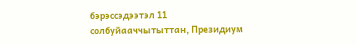бэрэссэдээтэл 11 солбуйааччытыттан, Президиум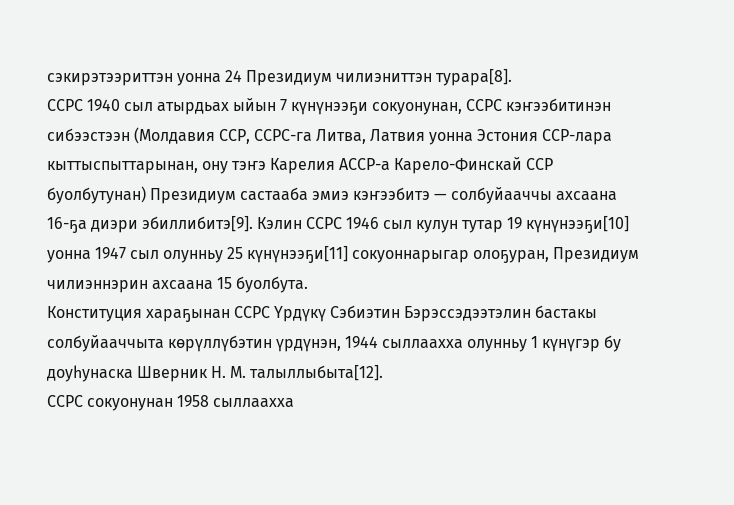сэкирэтээриттэн уонна 24 Президиум чилиэниттэн турара[8].
ССРС 1940 сыл атырдьах ыйын 7 күнүнээҕи сокуонунан, ССРС кэҥээбитинэн сибээстээн (Молдавия ССР, ССРС-га Литва, Латвия уонна Эстония ССР-лара кыттыспыттарынан, ону тэҥэ Карелия АССР-а Карело-Финскай ССР буолбутунан) Президиум састааба эмиэ кэҥээбитэ — солбуйааччы ахсаана 16-ҕа диэри эбиллибитэ[9]. Кэлин ССРС 1946 сыл кулун тутар 19 күнүнээҕи[10] уонна 1947 сыл олунньу 25 күнүнээҕи[11] сокуоннарыгар олоҕуран, Президиум чилиэннэрин ахсаана 15 буолбута.
Конституция хараҕынан ССРС Үрдүкү Сэбиэтин Бэрэссэдээтэлин бастакы солбуйааччыта көрүллүбэтин үрдүнэн, 1944 сыллаахха олунньу 1 күнүгэр бу доуһунаска Шверник Н. М. талыллыбыта[12].
ССРС сокуонунан 1958 сыллаахха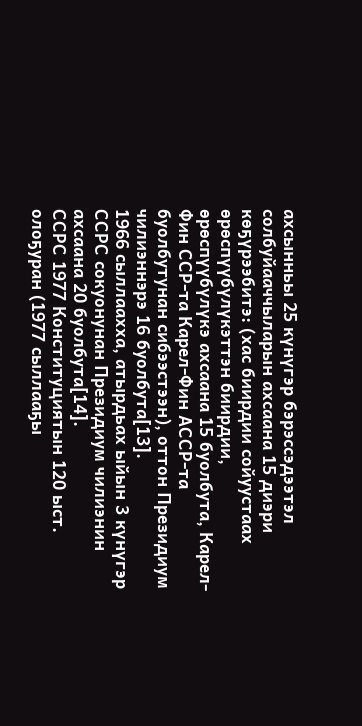ахсынньы 25 күнүгэр бэрэссэдээтэл солбуйааччыларын ахсаана 15 диэри көҕүрээбитэ: (хас биирдии сойуустаах өрөспүүбүлүкэттэн биирдии, өрөспүүбүлүкэ ахсаана 15 буолбута, Карел-Фин ССР-та Карел-Фин АССР-та буолбутунан сибээстээн), оттон Президиум чилиэннэрэ 16 буолбута[13].
1966 сыллаахха, атырдьах ыйын 3 күнүгэр ССРС сокуонунан Президиум чилиэнин ахсаана 20 буолбута[14].
ССРС 1977 Конституциятын 120 ыст. олоҕуран (1977 сыллааҕы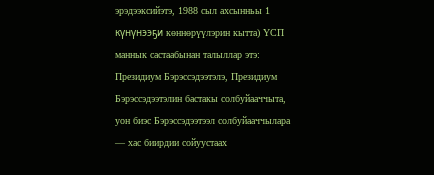эрэдээксийэтэ, 1988 сыл ахсынньы 1 күнүнээҕи көннөрүүлэрин кытта) ҮСП маннык састаабынан талыллар этэ: Президиум Бэрэссэдээтэлэ, Президиум Бэрэссэдээтэлин бастакы солбуйааччыта, уон биэс Бэрэссэдээтээл солбуйааччылара — хас биирдии сойуустаах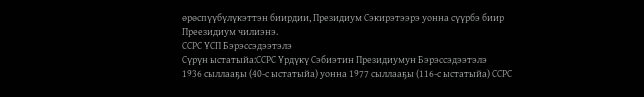өрөспүүбүлүкэттэн биирдии, Президиум Сэкирэтээрэ уонна сүүрбэ биир Преезидиум чилиэнэ.
ССРС ҮСП Бэрэссэдээтэлэ
Сүрүн ыстатыйа:ССРС Үрдүкү Сэбиэтин Президиумун Бэрэссэдээтэлэ
1936 сыллааҕы (40-с ыстатыйа) уонна 1977 сыллааҕы (116-с ыстатыйа) ССРС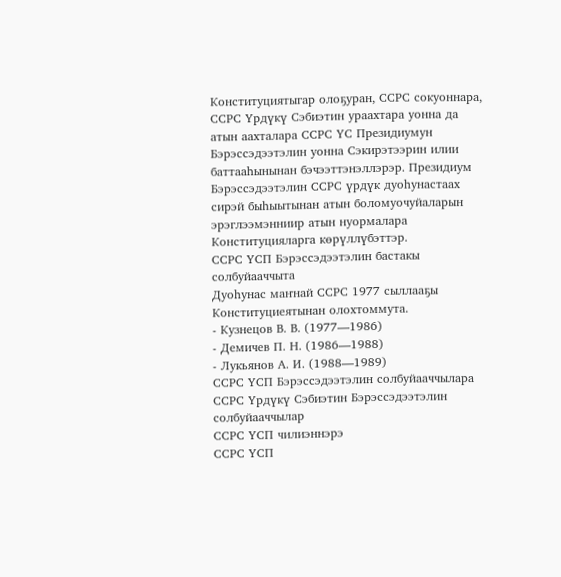Конституциятыгар олоҕуран, ССРС сокуоннара, ССРС Үрдүкү Сэбиэтин ураахтара уонна да атын аахталара ССРС ҮС Президиумун Бэрэссэдээтэлин уонна Сэкирэтээрин илии баттааһынынан бэчээттэнэллэрэр. Президиум Бэрэссэдээтэлин ССРС үрдүк дуоһунастаах сирэй быһыытынан атын боломуочуйаларын эрэглээмэнниир атын нуормалара Конституцияларга көрүллүбэттэр.
ССРС ҮСП Бэрэссэдээтэлин бастакы солбуйааччыта
Дуоһунас маҥнай ССРС 1977 сыллааҕы Конституциеятынан олохтоммута.
- Кузнецов В. В. (1977—1986)
- Демичев П. Н. (1986—1988)
- Лукьянов А. И. (1988—1989)
ССРС ҮСП Бэрэссэдээтэлин солбуйааччылара
ССРС Үрдүкү Сэбиэтин Бэрэссэдээтэлин солбуйааччылар
ССРС ҮСП чилиэннэрэ
ССРС ҮСП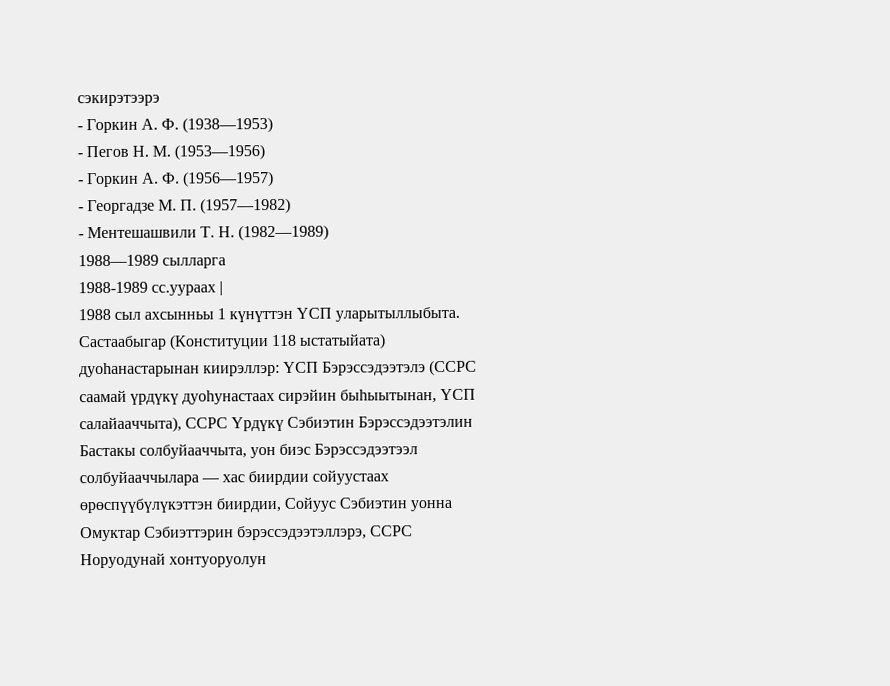сэкирэтээрэ
- Горкин А. Ф. (1938—1953)
- Пегов Н. М. (1953—1956)
- Горкин А. Ф. (1956—1957)
- Георгадзе М. П. (1957—1982)
- Ментешашвили Т. Н. (1982—1989)
1988—1989 сылларга
1988-1989 сс.уураах |
1988 сыл ахсынньы 1 күнүттэн ҮСП уларытыллыбыта. Састаабыгар (Конституции 118 ыстатыйата) дуоһанастарынан киирэллэр: ҮСП Бэрэссэдээтэлэ (ССРС саамай үрдүкү дуоһунастаах сирэйин быһыытынан, ҮСП салайааччыта), ССРС Үрдүкү Сэбиэтин Бэрэссэдээтэлин Бастакы солбуйааччыта, уон биэс Бэрэссэдээтээл солбуйааччылара — хас биирдии сойуустаах өрөспүүбүлүкэттэн биирдии, Сойуус Сэбиэтин уонна Омуктар Сэбиэттэрин бэрэссэдээтэллэрэ, ССРС Норуодунай хонтуоруолун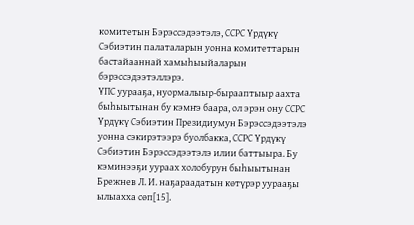комитетын Бэрэссэдээтэлэ, ССРС Үрдүкү Сэбиэтин палаталарын уонна комитеттарын бастайааннай хамыһыыйаларын бэрэссэдээтэллэрэ.
ҮПС уурааҕа, нуормалыыр-бырааптыыр аахта быһыытынан бу кэмҥэ баара, ол эрэн ону ССРС Үрдүкү Сэбиэтин Президиумун Бэрэссэдээтэлэ уонна сэкирэтээрэ буолбакка, ССРС Үрдүкү Сэбиэтин Бэрэссэдээтэлэ илии баттыыра. Бу кэминээҕи уураах холобурун быһыытынан Брежнев Л. И. наҕараадатын көтүрэр уурааҕы ылыахха сөп[15].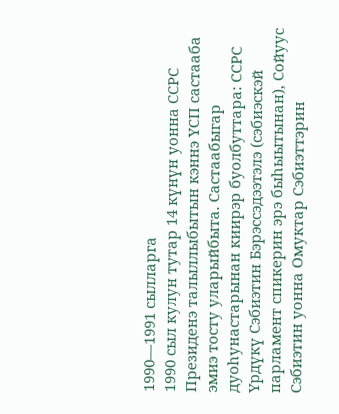1990—1991 сылларга
1990 сыл кулун тутар 14 күнүн уонна ССРС Президенэ талыллыбытын кэннэ ҮСП састааба эмиэ тосту уларыйбыта. Састаабыгар дуоһунастарынан киирэр буолбуттара: ССРС Үрдүкү Сэбиэтин Бэрэссэдээтэлэ (сэбиэскэй парламент спикерин эрэ быһыытынан), Сойуус Сэбиэтин уонна Омуктар Сэбиэттэрин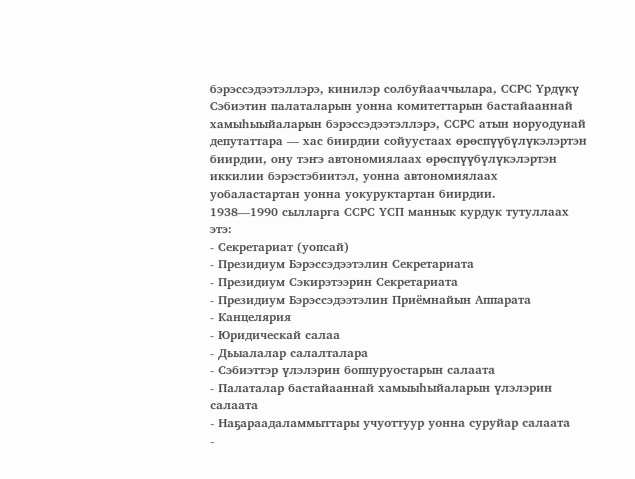бэрэссэдээтэллэрэ, кинилэр солбуйааччылара, ССРС Үрдүкү Сэбиэтин палаталарын уонна комитеттарын бастайааннай хамыһыыйаларын бэрэссэдээтэллэрэ, ССРС атын норуодунай депутаттара — хас биирдии сойуустаах өрөспүүбүлүкэлэртэн биирдии, ону тэҥэ автономиялаах өрөспүүбүлүкэлэртэн иккилии бэрэстэбиитэл, уонна автономиялаах уобаластартан уонна уокуруктартан биирдии.
1938—1990 сылларга ССРС ҮСП маннык курдук тутуллаах этэ:
- Секретариат (уопсай)
- Президиум Бэрэссэдээтэлин Секретариата
- Президиум Сэкирэтээрин Секретариата
- Президиум Бэрэссэдээтэлин Приёмнайын Аппарата
- Канцелярия
- Юридическай салаа
- Дьыалалар салалталара
- Сэбиэттэр үлэлэрин боппуруостарын салаата
- Палаталар бастайааннай хамыыһыйаларын үлэлэрин салаата
- Наҕараадаламмыттары учуоттуур уонна суруйар салаата
-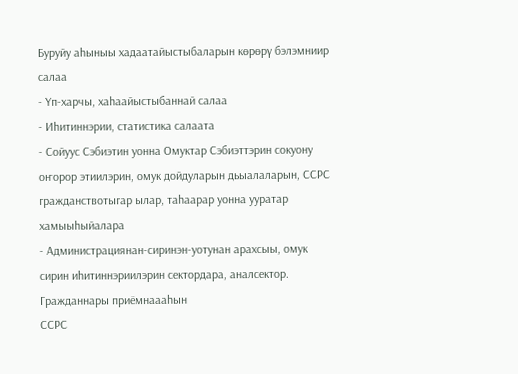Буруйу аһыныы хадаатайыстыбаларын көрөрү бэлэмниир салаа
- Үп-харчы, хаһаайыстыбаннай салаа
- Иһитиннэрии, статистика салаата
- Сойуус Сэбиэтин уонна Омуктар Сэбиэттэрин сокуону оҥорор этиилэрин, омук дойдуларын дьыалаларын, ССРС гражданствотыгар ылар, таһаарар уонна ууратар хамыыһыйалара
- Администрациянан-сиринэн-уотунан арахсыы, омук сирин иһитиннэриилэрин сектордара, аналсектор.
Гражданнары приёмнаааһын
ССРС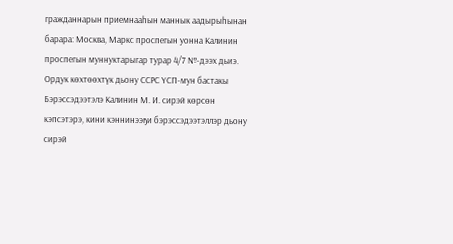гражданнарын приемнааһын маннык аадырыһынан барара: Москва, Маркс проспегын уонна Калинин проспегын муннуктарыгар турар 4/7 №-дээх дьиэ.
Ордук көхтөөхтүк дьону ССРС ҮСП-мун бастакы Бэрэссэдээтэлэ Калинин М. И. сирэй көрсөн кэпсэтэрэ, кини кэннинээҕи бэрэссэдээтэллэр дьону сирэй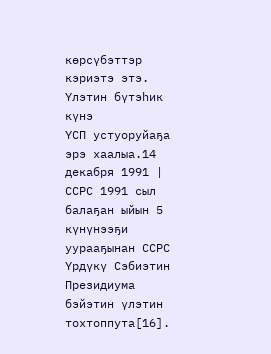көрсүбэттэр кэриэтэ этэ.
Үлэтин бүтэһик күнэ
ҮСП устуоруйаҕа эрэ хаалыа.14 декабря 1991 |
ССРС 1991 сыл балаҕан ыйын 5 күнүнээҕи уурааҕынан ССРС Үрдүкү Сэбиэтин Президиума бэйэтин үлэтин тохтоппута[16].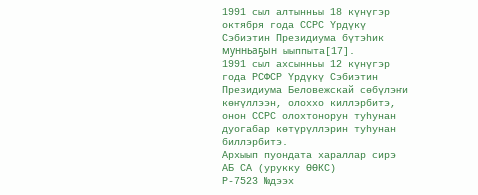1991 сыл алтынньы 18 күнүгэр октября года ССРС Үрдүкү Сэбиэтин Президиума бүтэһик мунньаҕын ыыппыта[17].
1991 сыл ахсынньы 12 күнүгэр года РСФСР Үрдүкү Сэбиэтин Президиума Беловежскай сөбүлэҥи көҥүллээн, олоххо киллэрбитэ, онон ССРС олохтонорун туһунан дуогабар көтүрүллэрин туһунан биллэрбитэ.
Архыып пуондата хараллар сирэ
АБ СА (урукку ӨӨКС)
Р-7523 №дээх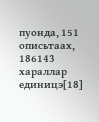пуонда, 151 описьтаах, 186143 хараллар единицэ[18]